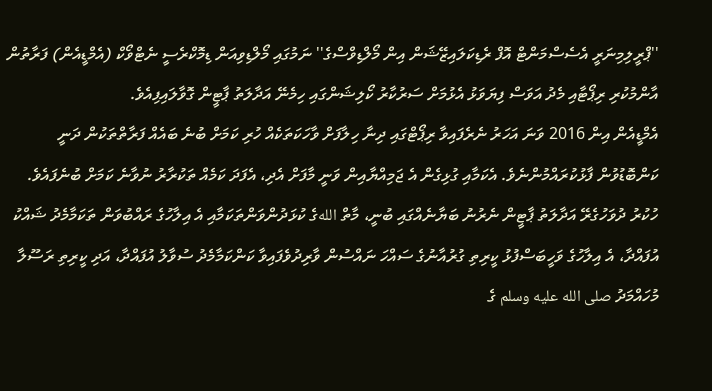''ޕްރީލިމިނަރީ އެސެސްމަންޓް އޮފް ރެޑިކަލައިޒޭޝަން އިން މޯލްޑިވްސްގެ'' ނަމުގައި މޯލްޑިވިއަން ޑިމޮކްރެސީ ނެޓްވޯކް (އެމްޑީއެން) ފަރާތުން އާންމުކުރި ރިޕޯޓާއި މެދު އަވަސް ފިޔަވަޅު އެޅުމަށް ސަރުކާރު ކޯލިޝަންގައި ހިމެނޭ އަދާލަތު ޕާޓީން ގޮވާލައިފިއެވެ.
އެމްޑީއެން އިން 2016 ވަނަ އަހަރު ނެރެފައިވާ ރިޕޯޓްގައި ދިނާ ހިލާފަށް ވާހަކަތަކެއް ހުރި ކަމަށް ބުނެ ބައެއް ފަރާތްތަކުން ދަނީ ކަންބޮޑުވުން ފާޅުކުރައްމުންނެވެ. އެކަމާއި ގުޅިގެން އެ ޖަމިއްޔާއިން ވަނީ މާފަށް އެދި، އެފަދަ ކަމެއް ތަކުރާރު ނުވާނެ ކަމަށް ބުނެފައެވެ.
ހުކުރު ދުވަހުގެރޭ އަދާލަތު ޕާޓީން ނެރުނު ބަޔާނެއްގައި ބުނީ، މާތް اللهގެ ކުޅަދުންވަންތަކަމާއި އެ އިލާހުގެ ރައްބުވަން ތަކަމާމެދު ޝައްކު އުފައްދާ، އެ އިލާހުގެ ވަހީބަސްފުޅު ކީރިތި ގުރުއާނުގެ ސައްހަ ނައްސުން ވާރިދުވެފައިވާ ކަންކަމާމެދު ސުވާލު އުފައްދާ، އަދި ކީރިތި ރަސޫލާ މުހައްމަދު صلى الله عليه وسلم ގެ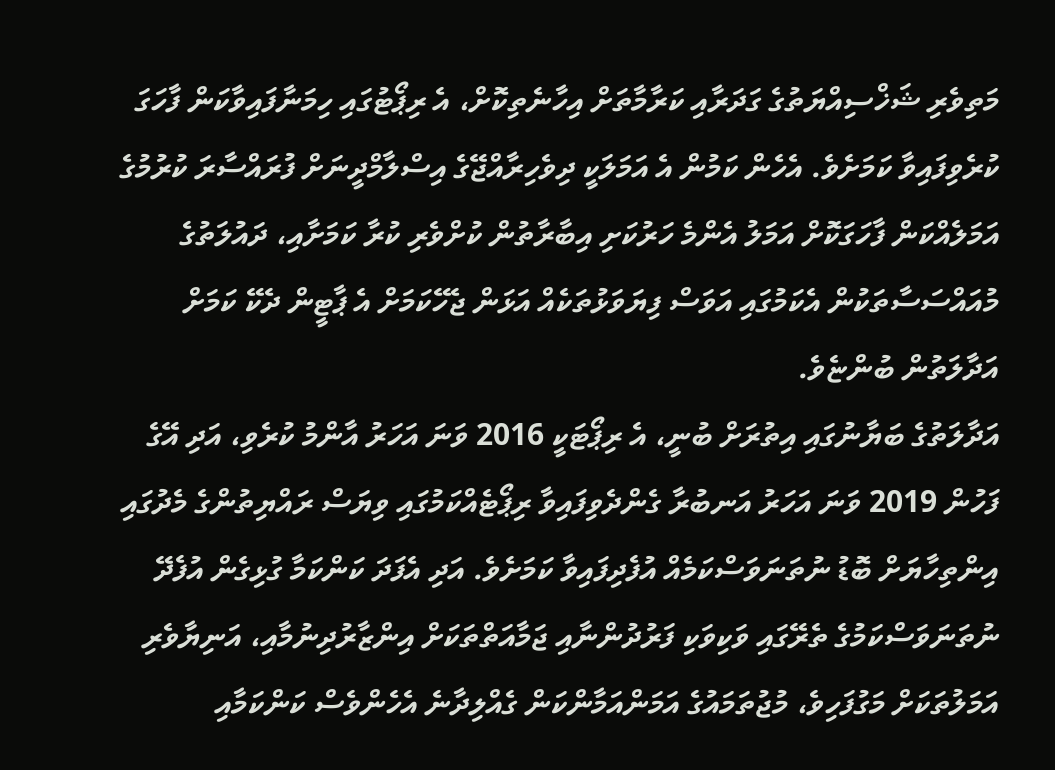މަތިވެރި ޝަޚްސިއްޔަތުގެ ގަދަރާއި ކަރާމާތަށް އިހާނެތިކޮށް، އެ ރިޕޯޓުގައި ހިމަނާފައިވާކަން ފާހަގަ ކުރެވިފައިވާ ކަމަށެވެ. އެހެން ކަމުން އެ އަމަލަކީ ދިވެހިރާއްޖޭގެ އިސްލާމްދީނަށް ފުރައްސާރަ ކުރުމުގެ އަމަލެއްކަން ފާހަގަކޮށް އަމަލު އެންމެ ހަރުކަށި އިބާރާތުން ކުށްވެރި ކުރާ ކަމަށާއި، ދައުލަތުގެ މުއައްސަސާތަކުން އެކަމުގައި އަވަސް ފިޔަވަޅުތަކެއް އަޅަން ޖެހޭކަމަށް އެ ޕާޓީން ދެކޭ ކަމަށް އަދާލަތުން ބުންޏެވެ.
އަދާލަތުގެ ބަޔާނުގައި އިތުރަށް ބުނީ، އެ ރިޕޯޓަކީ 2016 ވަނަ އަހަރު އާންމު ކުރެވި، އަދި އޭގެ ފަހުން 2019 ވަނަ އަހަރު އަނބުރާ ގެންދެވިފައިވާ ރިޕޯޓެއްކަމުގައި ވިޔަސް ރައްޔިތުންގެ މެދުގައި އިންތިހާޔަށް ބޮޑު ނުތަނަވަސްކަމެއް އުފެދިފައިވާ ކަމަށެވެ. އަދި އެފަދަ ކަންކަމާ ގުޅިގެން އުފެދޭ ނުތަނަވަސްކަމުގެ ތެރޭގައި ވަކިވަކި ފަރުދުންނާއި ޖަމާއަތްތަކަށް އިންޒާރުދިނުމާއި، އަނިޔާވެރި އަމަލުތަކަށް މަގުފަހިވެ، މުޖުތަމައުގެ އަމަންއަމާންކަން ގެއްލިދާނެ އެހެންވެސް ކަންކަމާއި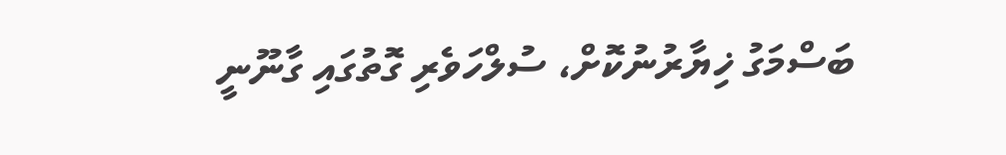ބަސްމަގު ޚިޔާރުނުކޮށް، ސުލްހަވެރި ގޮތުގައި ގާނޫނީ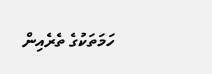ހަމަތަކުގެ ތެރެއިން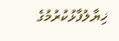ޚިޔާލުފާޅުކުރުމުގެ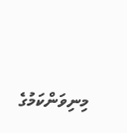މިނިވަންކަމުގެ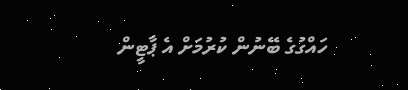ހައްގުގެ ބޭނުން ކުރުމަށް އެ ޕާޓީން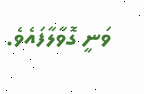ވަނީ ގޮވާލާފައެވެ.